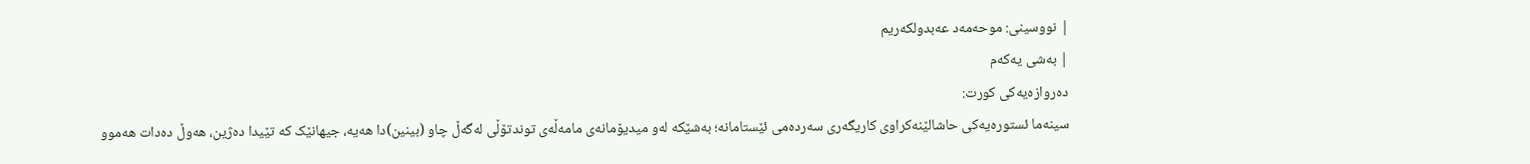| نووسینی: موحەمەد عەبدولکەریم
| بەشی یەکەم
دەروازەیەکی کورت:
سینەما ئستورەیەکی حاشالێنەکراوی کاریگەری سەردەمی ئێستامانە؛ بەشێکە لەو میدیۆمانەی مامەڵەی توندتۆڵی لەگەڵ چاو (بینین)دا هەیە، جیهانێک کە تێیدا دەژین، هەوڵ دەدات هەموو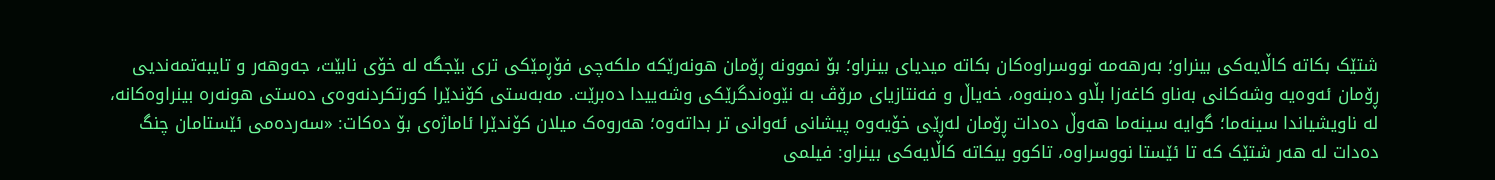شتێک بکاتە کاڵایەکی بینراو؛ بەرهەمە نووسراوەکان بکاتە میدیای بینراو؛ بۆ نموونە ڕۆمان هونەرێکە ملکەچی فۆڕمێکی تری بێجگە لە خۆی نابێت، جەوهەر و تایبەتمەندیی ڕۆمان ئەوەیە وشەکانی بەناو کاغەزا بڵاو دەبنەوە، خەیاڵ و فەنتازیای مرۆڤ بە نێوەندگرێکی وشەییدا دەبرێت. مەبەستی کۆندێرا کورتکردنەوەی دەستی هونەرە بینراوەکانە، لە ناویشیاندا سینەما؛ گوایە سینەما هەوڵ دەدات ڕۆمان لەڕێی خۆیەوە پیشانی ئەوانی تر بداتەوە؛ هەروەک میلان کۆندێرا ئاماژەی بۆ دەکات: «سەردەمی ئێستامان چنگ دەدات لە هەر شتێک کە تا ئێستا نووسراوە، تاکوو بیکاتە کاڵایەکی بینراو: فیلمی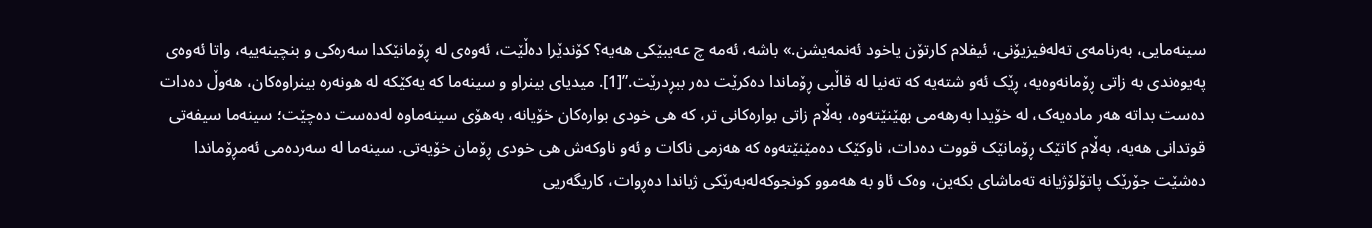سینەمایی، بەرنامەی تەلەفیزیۆنی، ئیفلام کارتۆن یاخود ئەنمەیشن.» باشە، ئەمە چ عەیبێکی هەیە؟ کۆندێرا دەڵێت، ئەوەی لە ڕۆمانێکدا سەرەکی و بنچینەییە، واتا ئەوەی پەیوەندی بە زاتی ڕۆمانەوەیە، ڕێک ئەو شتەیە کە تەنیا لە قاڵبی ڕۆماندا دەکرێت دەر ببڕدرێت.”[1]. میدیای بینراو و سینەما کە یەکێکە لە هونەرە بینراوەکان، هەوڵ دەدات دەست بداتە هەر مادەیەک، لە خۆیدا بەرهەمی بهێنێتەوە، بەڵام زاتی بوارەکانی تر، کە هی خودی بوارەکان خۆیانە، بەهۆی سینەماوە لەدەست دەچێت؛ سینەما سیفەتی قوتدانی هەیە، بەڵام کاتێک ڕۆمانێک قووت دەدات، ناوکێک دەمێنێتەوە کە هەزمی ناکات و ئەو ناوکەش هی خودی ڕۆمان خۆیەتی. سینەما لە سەردەمی ئەمڕۆماندا دەشێت جۆرێک پاتۆلۆژیانە تەماشای بکەین، وەک ئاو بە هەموو کونجوکەلەبەرێکی ژیاندا دەڕوات، کاریگەریی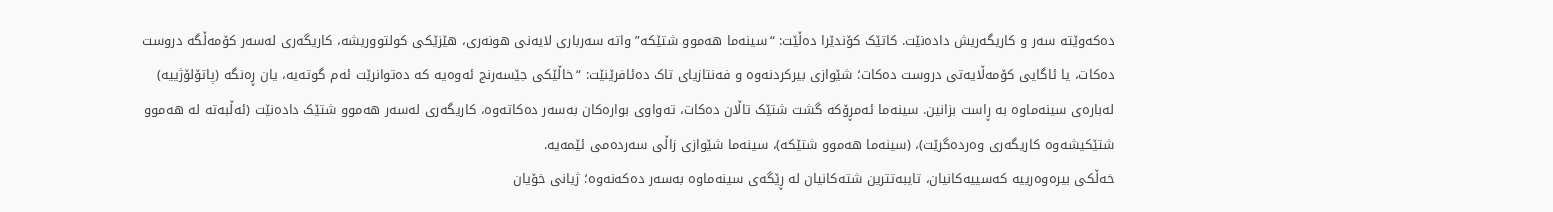دەکەوێتە سەر و کاریگەریش دادەنێت. کاتێک کۆندێرا دەڵێت: “سینەما هەموو شتێکە” واتە سەرباری لایەنی هونەری، هێزێکی کولتووریشە، کاریگەری لەسەر کۆمەڵگە دروست دەکات، یا ئاگایی کۆمەڵایەتی دروست دەکات؛ شێوازی بیرکردنەوە و فەنتازیای تاک دەئافرێنێت: “خاڵێکی جێسەرنج ئەوەیە کە دەتوانرێت ئەم گوتەیە، یان ڕەنگە (پاتۆلۆژییە) لەبارەی سینەماوە بە ڕاست بزانین. سینەما ئەمڕۆکە گشت شتێک تاڵان دەکات، تەواوی بوارەکان بەسەر دەکاتەوە، کاریگەری لەسەر هەموو شتێک دادەنێت (ئەڵبەتە لە هەموو شتێکیشەوە کاریگەری وەردەگرێت)، (سینەما هەموو شتێکە)، سینەما شێوازی زاڵی سەردەمی ئێمەیە.
خەڵکی بیرەوەرییە کەسییەکانیان، تایبەتترین شتەکانیان لە ڕێگەی سینەماوە بەسەر دەکەنەوە؛ ژیانی خۆیان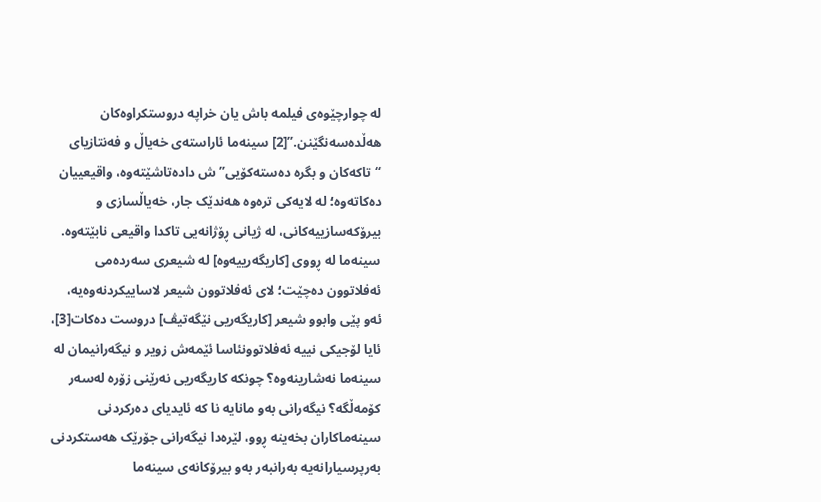لە چوارچێوەی فیلمە باش یان خراپە دروستکراوەکان هەڵدەسەنگێنن.”[2] سینەما ئاراستەی خەیاڵ و فەنتازیای “تاکەکان و بگرە دەستەکۆیی”ش دادەتاشێتەوە، واقیعییان دەکاتەوە؛ لە لایەکی ترەوە هەندێک جار، خەیاڵسازی و بیرۆکەسازییەکانی، لە ژیانی ڕۆژانەیی تاکدا واقیعی نابێتەوە. سینەما لە ڕووی [کاریگەرییەوە] لە شیعری سەردەمی ئەفلاتوون دەچێت؛ لای ئەفلاتوون شیعر لاساییکردنەوەیە، ئەو پێی وابوو شیعر [کاریگەریی نێگەتیڤ] دروست دەکات[3]، ئایا لۆجیکی نییە ئەفلاتوونئاسا ئێمەش زویر و نیگەرانیمان لە سینەما نەشارینەوە؟ چونکە کاریگەریی نەرێنی زۆرە لەسەر کۆمەڵگە؟ نیگەرانی بەو مانایە نا کە ئایدیای دەرکردنی سینەماکاران بخەینە ڕوو، لێرەدا نیگەرانی جۆرێک هەستکردنی بەرپرسیارانەیە بەرانبەر بەو بیرۆکانەی سینەما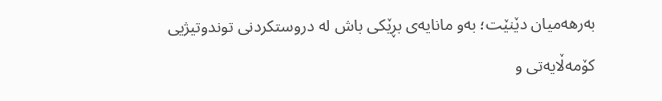بەرهەمیان دێنێت؛ بەو مانایەی بڕێکی باش لە دروستکردنی توندوتیژیی کۆمەڵایەتی و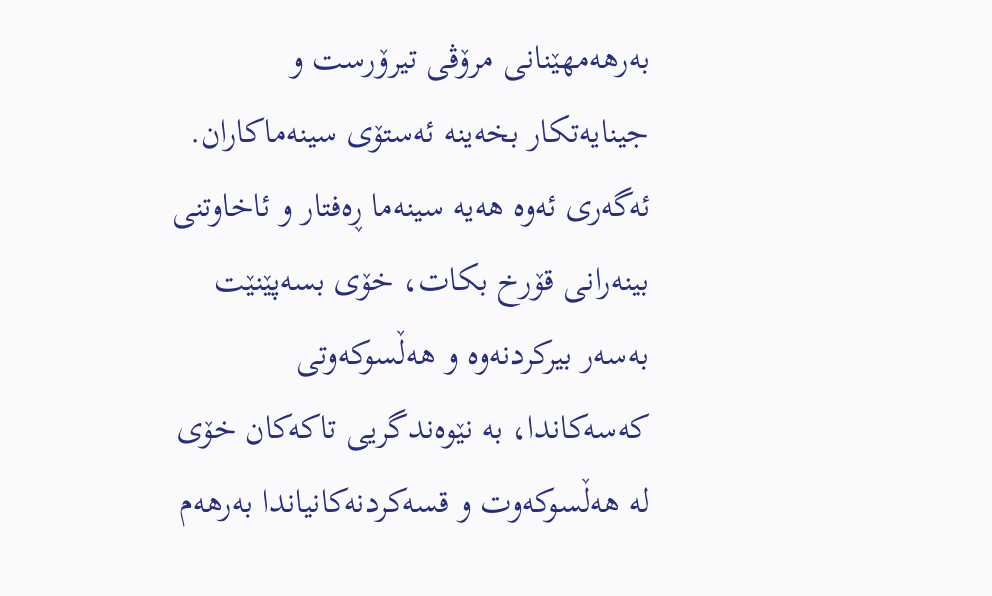بەرهەمهێنانی مرۆڤی تیرۆرست و جینایەتکار بخەینە ئەستۆی سینەماکاران. ئەگەری ئەوە هەیە سینەما ڕەفتار و ئاخاوتنی بینەرانی قۆرخ بکات، خۆی بسەپێنێت بەسەر بیرکردنەوە و هەڵسوکەوتی کەسەکاندا، بە نێوەندگریی تاکەکان خۆی لە هەڵسوکەوت و قسەکردنەکانیاندا بەرهەم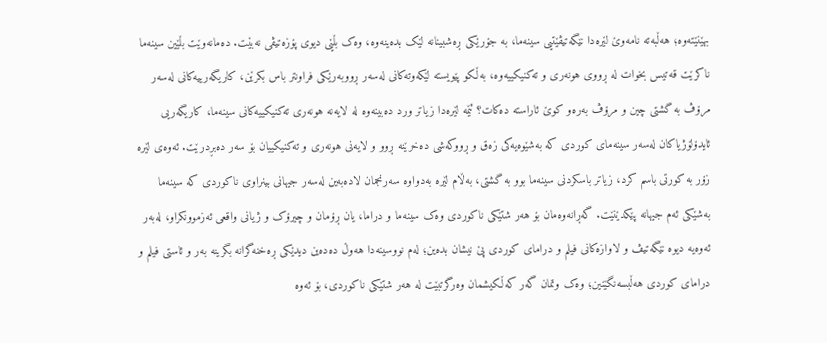بهێنێتەوە؛ هەڵبەتە نامەوێ لێرەدا نێگەتیڤێتیی سینەما، بە جۆرێکی ڕەشبینانە لێک بدەینەوە، وەک بڵێی دیوی پۆزەتیڤی نەبێت. دەمانەوێت بڵێین سینەما ناکرێت قەتیس بخوات لە ڕووی هونەری و تەکنیکییەوە، بەڵکو پێویستە لێکەوتەکانی لەسەر ڕووبەرێکی فراونتر باس بکرێن، کاریگەرییەکانی لەسەر مرۆڤ بە گشتی چین و مرۆڤ بەرەو کوێ ئاراستە دەکات؟ ئێمە لێرەدا زیاتر ورد دەبینەوە لە لایەنە هونەری تەکنیکییەکانی سینەما، کاریگەریی ئایدۆلۆژیاکان لەسەر سینەمای کوردی کە بەشێوەیەکی زەق و ڕووکەشی دەخرێنە ڕوو و لایەنی هونەری و تەکنیکییان بۆ سەر دەبڕدرێت. ئەوەی لێرە زۆر بە کورتی باسم کرد، زیاتر باسکردنی سینەما بوو بە گشتی، بەڵام لێرە بەدواوە سەرنجمان لادەبەین لەسەر جیهانی بینراوی ناکوردی کە سینەما بەشێکی ئەم جیهانە پێکدێنێت. گەڕانەوەمان بۆ هەر شتێکی ناکوردی وەک سینەما و دراما، یان ڕۆمان و چیرۆک و ژیانی واقعی ئەزموونکراو، لەبەر ئەوەیە دیوە نێگەتیڤ و لاوازەکانی فیلم و درامای کوردی پێ نیشان بدەین؛ لەم نووسینەدا هەوڵ دەدەین دیدێکی ڕەخنەگرانە بگرینە بەر و ئاستی فیلم و درامای کوردی هەڵبسەنگێنین؛ وەک وتمان گەر کەڵکیشمان وەرگرتبێت لە هەر شتێکی ناکوردی، بۆ ئەوە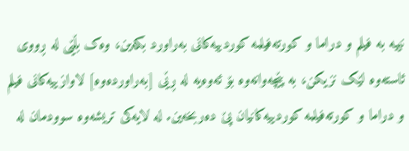نییە بە فیلم و دراما و کورتەفیلمە کوردییەکانی بەراورد بکەین، وەک بڵێی لە ڕووی ئاستەوە لێک نزیکن، بە پێچەوانەوە بۆ ئەوەیە لە ڕێی [بەراوردەوە] لاوازییەکانی فیلم و دراما و کورتەفیلمە کوردییەکانیان پێ دەربخەین. لە لایەکی تریشەوە سوودمان لە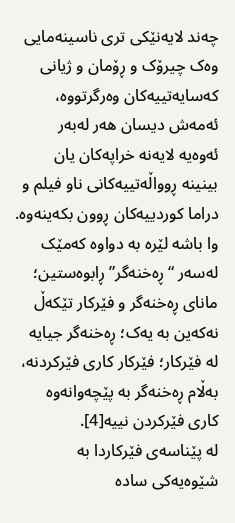چەند لایەنێکی تری ناسینەمایی وەک چیرۆک و ڕۆمان و ژیانی کەسایەتییەکان وەرگرتووە، ئەمەش دیسان هەر لەبەر ئەوەیە لایەنە خراپەکان یان بینینە ڕوواڵەتییەکانی ناو فیلم و دراما کوردییەکان ڕوون بکەینەوە. وا باشە لێرە بە دواوە کەمێک لەسەر “ڕەخنەگر” ڕابوەستین؛ مانای ڕەخنەگر و فێرکار تێکەڵ نەکەین بە یەک؛ ڕەخنەگر جیایە لە فێرکار؛ فێرکار کاری فێرکردنە، بەڵام ڕەخنەگر بە پێچەوانەوە کاری فێرکردن نییە[4].
لە پێناسەی فێرکاردا بە شێوەیەکی سادە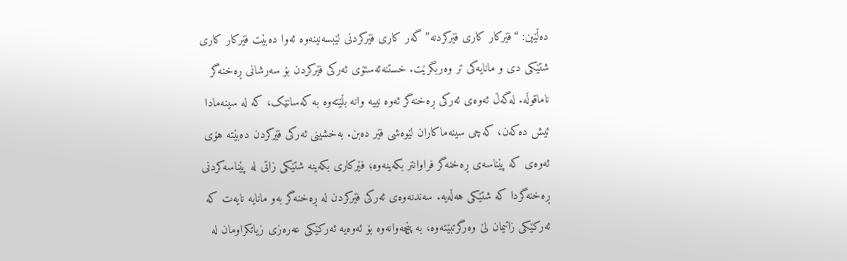دەڵێین: “فێرکار کاری فێرکردنە” گەر کاری فێرکردنی لێبسەنینەوە ئەوا دەبێت فێرکار کاری شتێکی دی و مانایەکی تر وەربگرێت. خستنەئەستۆی ئەرکی فێرکردن بۆ سەرشانی ڕەخنەگر ناماقوڵە. لەگەڵ ئەوەی ئەرکی ڕەخنەگر ئەوە نییە وانە بڵێتەوە بە کەسانێک، کە لە سینەمادا ئیش دەکەن، کەچی سینەماکاران لێوەشی فێر دەبن. بەخشینی ئەرکی فێرکردن دەبێتە هۆی ئەوەی کە پێناسەی ڕەخنەگر فراوانتر بکەینەوە؛ فێرکاری بکەینە شتێکی زاتی لە پێناسەکردنی ڕەخنەگردا کە شتێکی هەڵەیە. سەندنەوەی ئەرکی فێرکردن لە ڕەخنەگر بەو مانایە نایەت کە ئەرکێکی زاتیمان لێ وەرگرتبێتەوە، بە پێچەوانەوە بۆ ئەوەیە ئەرکێکی عەرەزی زیاتکراومان لە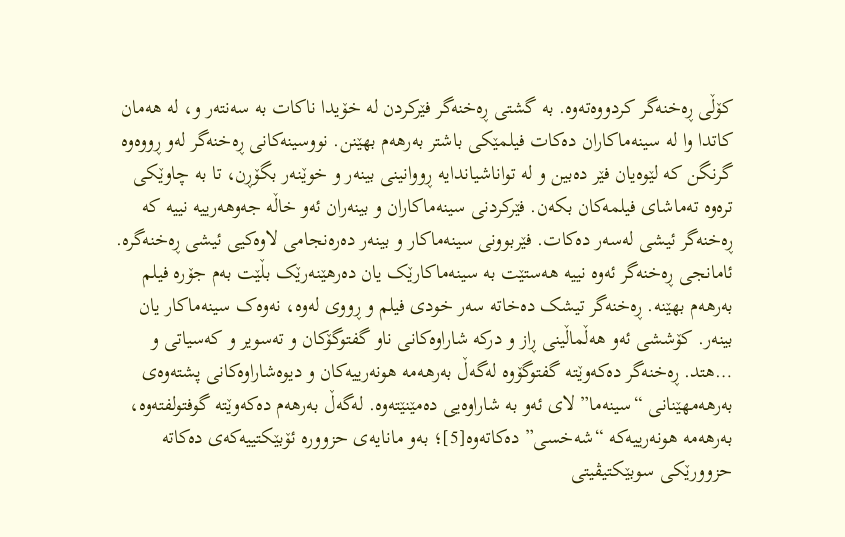کۆڵی ڕەخنەگر کردووەتەوە. بە گشتی ڕەخنەگر فێرکردن لە خۆیدا ناکات بە سەنتەر و، لە هەمان کاتدا وا لە سینەماکاران دەکات فیلمێکی باشتر بەرهەم بهێنن. نووسینەکانی ڕەخنەگر لەو ڕووەوە گرنگن کە لێوەیان فێر دەبین و لە تواناشیاندایە ڕووانینی بینەر و خوێنەر بگۆڕن، تا بە چاوێکی ترەوە تەماشای فیلمەکان بکەن. فێرکردنی سینەماکاران و بینەران ئەو خاڵە جەوهەرییە نییە کە ڕەخنەگر ئیشی لەسەر دەکات. فێربوونی سینەماکار و بینەر دەرەنجامی لاوەکیی ئیشی ڕەخنەگرە. ئامانجی ڕەخنەگر ئەوە نییە هەستێت بە سینەماکارێک یان دەرهێنەرێک بڵێت بەم جۆرە فیلم بەرهەم بهێنە. ڕەخنەگر تیشک دەخاتە سەر خودی فیلم و ڕووی لەوە، نەوەک سینەماکار یان بینەر. کۆششی ئەو هەڵماڵینی ڕاز و درکە شاراوەکانی ناو گفتوگۆکان و تەسویر و کەسیاتی و …هتد. ڕەخنەگر دەکەوێتە گفتوگۆوە لەگەڵ بەرهەمە هونەرییەکان و دیوەشاراوەکانی پشتەوەی بەرهەمهێنانی “سینەما” لای ئەو بە شاراوەیی دەمێنێتەوە. لەگەڵ بەرهەم دەکەوێتە گوفتولفتەوە، بەرهەمە هونەرییەکە “شەخسی” دەکاتەوە[5]؛ بەو مانایەی حزوورە ئۆبێکتییەکەی دەکاتە حزوورێکی سوبێکتیڤیتی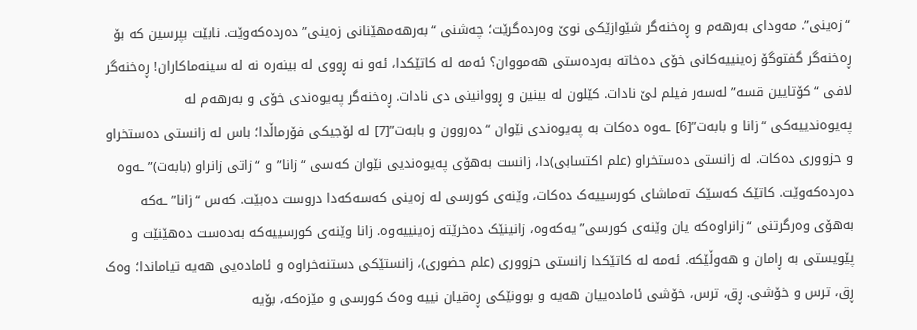“زەینی”. مەودای بەرهەم و ڕەخنەگر شێوازێکی نوێ وەردەگرێت؛ چەشنی “بەرهەمهێنانی زەینی” دەردەکەوێت. نابێت بپرسین کە بۆ ڕەخنەگر گفتوگۆ زەینییەکانی خۆی دەخاتە بەردەستی هەمووان؟ ئەمە لە کاتێکدا، ئەو نە ڕووی لە بینەرە نە لە سینەماکاران! ڕەخنەگر لافی “کۆتایین قسە” لەسەر فیلم لێ نادات. کێلون لە بینین و ڕووانینی دی نادات. ڕەخنەگر پەیوەندی خۆی و بەرهەم لە پەیوەندییەکی “زانا و بابەت”[6] ـەوە دەکات بە پەیوەندی نێوان “دەروون و بابەت”[7] لە لۆجیکی فۆرماڵدا؛ باس لە زانستی دەستخراو و حزووری دەکات. لە زانستی دەستخراو (علم اکتسابی)دا، زانست بەهۆی پەیوەندیی نێوان کەسی “زانا” و “زاتی زانراو (بابەت)”ـەوە دەردەکەوێت. کاتێک کەسێک تەماشای کورسییەک دەکات، وێنەی کورسی لە زەینی کەسەکەدا دروست دەبێت. کەس “زانا”ـەکە بەهۆی وەرگرتنی “زانراوەکە یان وێنەی کورسی”یەکەوە، زانینێک دەخرێتە زەینییەوە. زانا وێنەی کورسییەکە بەدەست دەهێنێت و پێویستی بە ڕامان و هەوڵێکە. ئەمە لە کاتێکدا زانستی حزووری (علم حضوری)، زانستێکی دستنەخراوە و ئامادەیی هەیە تیاماندا؛ وەک ڕق، ترس و خۆشی. ڕق، ترس، خۆشی ئامادەییان هەیە و بوونێکی ڕەقیان نییە وەک کورسی و مێزەکە، بۆیە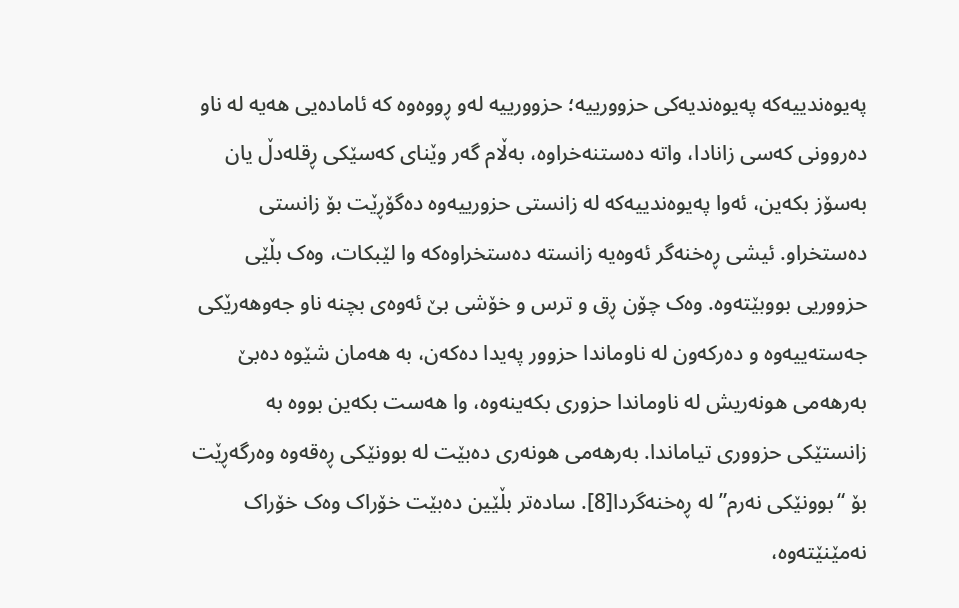پەیوەندییەکە پەیوەندیەکی حزوورییە؛ حزوورییە لەو ڕووەوە کە ئامادەیی هەیە لە ناو دەروونی کەسی زانادا، واتە دەستنەخراوە، بەڵام گەر وێنای کەسێکی ڕقلەدڵ یان بەسۆز بکەین، ئەوا پەیوەندییەکە لە زانستی حزورییەوە دەگۆڕێت بۆ زانستی دەستخراو. ئیشی ڕەخنەگر ئەوەیە زانستە دەستخراوەکە وا لێبکات، وەک بڵێی حزووریی بووبێتەوە. وەک چۆن ڕق و ترس و خۆشی بێ ئەوەی بچنە ناو جەوهەرێکی جەستەییەوە و دەرکەون لە ناوماندا حزوور پەیدا دەکەن، بە هەمان شێوە دەبێ بەرهەمی هونەریش لە ناوماندا حزوری بکەینەوە، وا هەست بکەین بووە بە زانستێکی حزووری تیاماندا. بەرهەمی هونەری دەبێت لە بوونێکی ڕەقەوە وەرگەڕێت بۆ “بوونێکی نەرم” لە ڕەخنەگردا[8]. سادەتر بڵێین دەبێت خۆراک وەک خۆراک نەمێنێتەوە،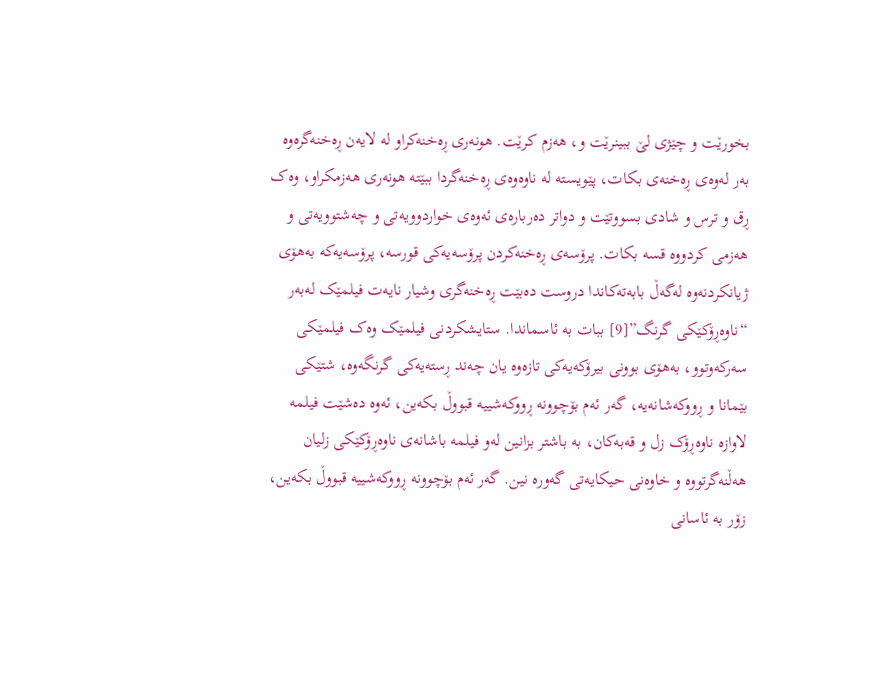بخورێت و چێژی لێ ببینرێت و، هەزم کرێت. هونەری ڕەخنەکراو لە لایەن ڕەخنەگرەوە بەر لەوەی ڕەخنەی بکات، پێویستە لە ناوەوەی ڕەخنەگردا ببێتە هونەری هەزمکراو، وەک ڕق و ترس و شادی بسووتێت و دواتر دەربارەی ئەوەی خواردوویەتی و چەشتوویەتی و هەزمی کردووە قسە بکات. پرۆسەی ڕەخنەکردن پرۆسەیەکی قورسە، پرۆسەیەکە بەهۆی ژیانکردنەوە لەگەڵ بابەتەکاندا دروست دەبێت ڕەخنەگری وشیار نایەت فیلمێک لەبەر “ناوەڕۆکێکی گرنگ”[9] ببات بە ئاسماندا. ستایشکردنی فیلمێک وەک فیلمێکی سەرکەوتوو، بەهۆی بوونی بیرۆکەیەکی تازەوە یان چەند ڕستەیەکی گرنگەوە، شتێکی بێمانا و ڕووکەشانەیە، گەر ئەم بۆچوونە ڕووکەشییە قبووڵ بکەین، ئەوە دەشێت فیلمە لاوازە ناوەڕۆک زل و قەبەکان، بە باشتر بزانین لەو فیلمە باشانەی ناوەڕۆکێکی زلیان هەڵنەگرتووە و خاوەنی حیکایەتی گەورە نین. گەر ئەم بۆچوونە ڕووکەشییە قبووڵ بکەین، زۆر بە ئاسانی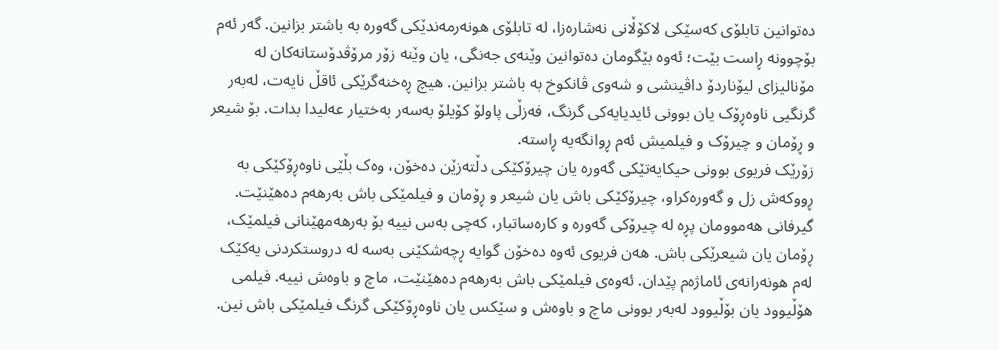دەتوانین تابلۆی کەسێکی لاکۆڵانی نەشارەزا، لە تابلۆی هونەرمەندێکی گەورە بە باشتر بزانین. گەر ئەم بۆچوونە ڕاست بێت؛ ئەوە بێگومان دەتوانین وێنەی جەنگی، یان وێنە زۆر مرۆڤدۆستانەکان لە مۆنالیزای لیۆناردۆ داڤینشی و شەوی ڤانکوخ بە باشتر بزانین. هیچ ڕەخنەگرێکی ئاقڵ نایەت، لەبەر گرنگیی ناوەڕۆک یان بوونی ئایدیایەکی گرنگ، فەزڵی پاولۆ کۆیلۆ بەسەر بەختیار عەلیدا بدات. بۆ شیعر و ڕۆمان و چیرۆک و فیلمیش ئەم ڕوانگەیە ڕاستە.
زۆرێک فریوی بوونی حیکایەتێکی گەورە یان چیرۆکێکی دڵتەزێن دەخۆن، وەک بڵێی ناوەڕۆکێکی بە ڕووکەش زل و گەورەکراو، چیرۆکێکی باش یان شیعر و ڕۆمان و فیلمێکی باش بەرهەم دەهێنێت. گیرفانی هەموومان پڕە لە چیرۆکی گەورە و کارەساتبار، کەچی بەس نییە بۆ بەرهەمهێنانی فیلمێک، ڕۆمان یان شیعرێکی باش. هەن فریوی ئەوە دەخۆن گوایە ڕچەشکێنی بەسە لە دروستکردنی یەکێک لەم هونەرانەی ئاماژەم پێدان. ئەوەی فیلمێکی باش بەرهەم دەهێنێت، ماچ و باوەش نییە. فیلمی هۆڵیوود یان بۆڵیوود لەبەر بوونی ماچ و باوەش و سێکس یان ناوەڕۆکێکی گرنگ فیلمێکی باش نین.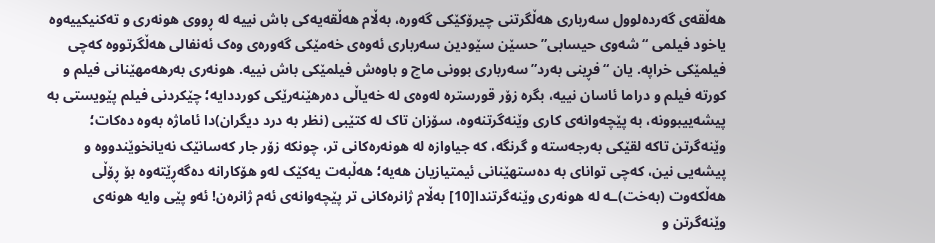هەڵقەی گەردەلوول سەرباری هەڵگرتنی چیرۆکێکی گەورە، بەڵام هەڵقەیەکی باش نییە لە ڕووی هونەری و تەکنیکییەوە یاخود فیلمی “شەوی حیسابی” حسێن سێودین سەرباری ئەوەی خەمێکی گەورەی وەک ئەنفالی هەڵگرتووە کەچی فیلمێکی خراپە. یان “فڕینی بەرد” سەرباری بوونی ماچ و باوەش فیلمێکی باش نییە. هونەری بەرهەمهێنانی فیلم و کورتە فیلم و دراما ئاسان نییە، بگرە زۆر قورسترە لەوەی لە خەیاڵی دەرهێنەرێکی کورددایە؛ چێکردنی فیلم پێویستی بە پیشەییبوونە، بە پێچەوانەی کاری وێنەگرتنەوە، سۆزان تاک لە کتێبی (نظر بە درد دیگران)دا ئاماژە بەوە دەکات؛ وێنەگرتن تاکە لقێکی بەرجەستە و گرنگە، کە جیاوازە لە هونەرەکانی تر، چونکە زۆر جار کەسانێک نەیانخوێندووە و پیشەیی نین، کەچی توانای بە دەستهێنانی ئیمتیازیان هەیە؛ هەڵبەت یەکێک لەو هۆکارانە دەگەڕێتەوە بۆ ڕۆڵی هەڵکەوت (بەخت)ـە لە هونەری وێنەگرتندا[10] بەڵام ژانرەکانی تر پێچەوانەی ئەم ژانرەن! ئەو پێی وایە هونەی وێنەگرتن و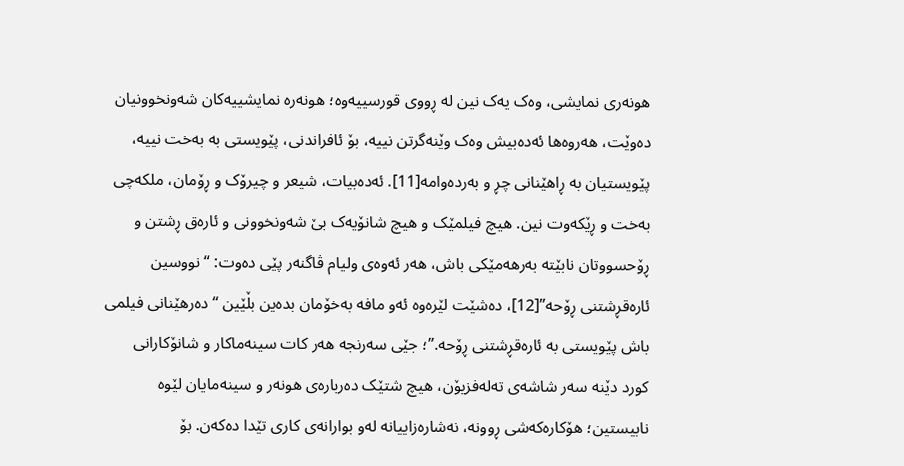هونەری نمایشی، وەک یەک نین لە ڕووی قورسییەوە؛ هونەرە نمایشییەکان شەونخوونیان دەوێت، هەروەها ئەدەبیش وەک وێنەگرتن نییە، بۆ ئافراندنی، پێویستی بە بەخت نییە، پێویستیان بە ڕاهێنانی چڕ و بەردەوامە[11]. ئەدەبیات، شیعر و چیرۆک و ڕۆمان، ملکەچی بەخت و ڕێکەوت نین. هیچ فیلمێک و هیچ شانۆیەک بێ شەونخوونی و ئارەق ڕشتن و ڕۆحسووتان نابێتە بەرهەمێکی باش، هەر ئەوەی ولیام ڤاگنەر پێی دەوت: “نووسین ئارەقڕشتنی ڕۆحە”[12]، دەشێت لێرەوە ئەو مافە بەخۆمان بدەین بڵێین “دەرهێنانی فیلمی باش پێویستی بە ئارەقڕشتنی ڕۆحە.”؛ جێی سەرنجە هەر کات سینەماکار و شانۆکارانی کورد دێنە سەر شاشەی تەلەفزیۆن، هیچ شتێک دەربارەی هونەر و سینەمایان لێوە نابیستین؛ هۆکارەکەشی ڕوونە، نەشارەزاییانە لەو بوارانەی کاری تێدا دەکەن. بۆ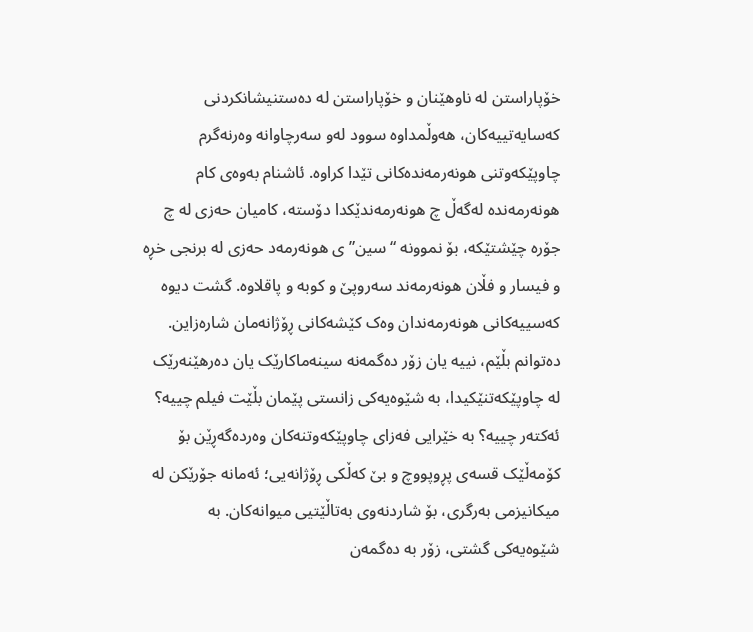خۆپاراستن لە ناوهێنان و خۆپاراستن لە دەستنیشانکردنی کەسایەتییەکان، هەوڵمداوە سوود لەو سەرچاوانە وەرنەگرم چاوپێکەوتنی هونەرمەندەکانی تێدا کراوە. ئاشنام بەوەی کام هونەرمەندە لەگەڵ چ هونەرمەندێکدا دۆستە، کامیان حەزی لە چ جۆرە چێشتێکە، بۆ نموونە “سین”ی هونەرمەد حەزی لە برنجی خڕە و فیسار و فڵان هونەرمەند سەروپێ و کوبە و پاقلاوە. گشت دیوە کەسییەکانی هونەرمەندان وەک کێشەکانی ڕۆژانەمان شارەزاین. دەتوانم بڵێم، نییە یان زۆر دەگمەنە سینەماکارێک یان دەرهێنەرێک لە چاوپێکەتنێکیدا، بە شێوەیەکی زانستی پێمان بڵێت فیلم چییە؟ ئەکتەر چییە؟ بە خێرایی فەزای چاوپێکەوتنەکان وەردەگەڕێن بۆ کۆمەڵێک قسەی پڕوپووچ و بێ کەڵکی ڕۆژانەیی؛ ئەمانە جۆرێکن لە میکانیزمی بەرگری، بۆ شاردنەوی بەتاڵێتیی میوانەکان. بە شێوەیەکی گشتی، زۆر بە دەگمەن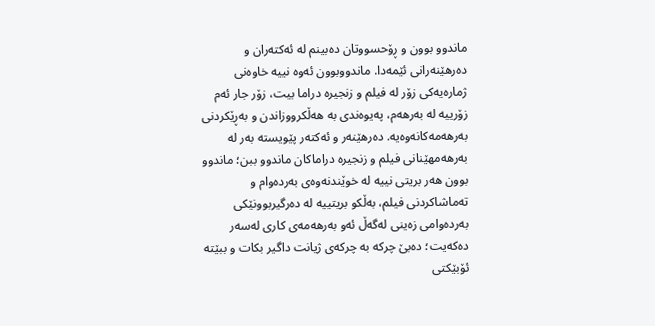ماندوو بوون و ڕۆحسووتان دەبینم لە ئەکتەران و دەرهێنەرانی ئێمەدا. ماندووبوون ئەوە نییە خاوەنی ژمارەیەکی زۆر لە فیلم و زنجیرە دراما بیت، زۆر جار ئەم زۆرییە لە بەرهەم، پەیوەندی بە هەڵکرووزاندن و بەڕێکردنی بەرهەمەکانەوەیە. دەرهێنەر و ئەکتەر پێویستە بەر لە بەرهەمهێنانی فیلم و زنجیرە دراماکان ماندوو ببن؛ ماندوو بوون هەر بریتی نییە لە خوێندنەوەی بەردەوام و تەماشاکردنی فیلم، بەڵکو بریتییە لە دەرگیربوونێکی بەردەوامی زەینی لەگەڵ ئەو بەرهەمەی کاری لەسەر دەکەیت؛ دەبێ چرکە بە چرکەی ژیانت داگیر بکات و ببێتە ئۆبێکتی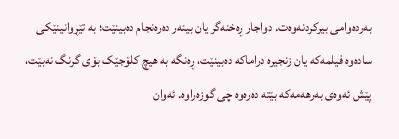بەردەوامی بیرکردنەوەت. دواجار ڕەخنەگر یان بینەر دەرەنجام دەبینێت؛ بە تێڕوانینێکی سادەوە فیلمەکە یان زنجیرە دراماکە دەبینێت، ڕەنگە بە هیچ کلۆجێک بۆی گرنگ نەبێت، پێش ئەوەی بەرهەمەکە بێتە دەرەوە چی گوزەراوە. ئەوان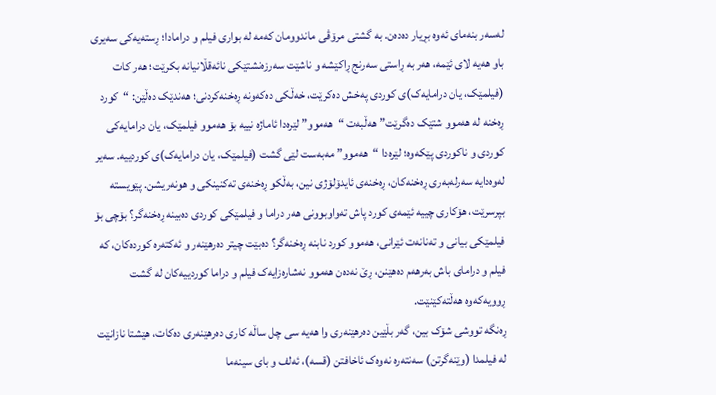لەسەر بنەمای ئەوە بڕیار دەدەن. بە گشتی مرۆڤی ماندوومان کەمە لە بواری فیلم و درامادا؛ ڕستەیەکی سەیری باو هەیە لای ئێمە، هەر بە ڕاستی سەرنج ڕاکێشە و ناشێت سەرزەنشتێکی نائەقڵانیانە بکرێت؛ هەر کات (فیلمێک، یان درامایەک)ی کوردی پەخش دەکرێت، خەڵكی دەکەونە ڕەخنەکردنی؛ هەندێک دەڵێن: “کورد ڕەخنە لە هەموو شتێک دەگرێت” هەڵبەت “هەموو” لێرەدا ئاماژە نییە بۆ هەموو فیلمێک، یان درامایەکی کوردی و ناکوردی پێکەوە؛ لێرەدا “هەموو” مەبەست لێی گشت (فیلمێک، یان درامایەک)ی کوردییە. سەیر لەوەدایە سەرلەبەری ڕەخنەکان، ڕەخنەی ئایدۆلۆژی نین، بەڵکو ڕەخنەی تەکنینکی و هونەریشن. پێویستە بپرسرێت، هۆکاری چییە ئێمەی کورد پاش تەواوبوونی هەر دراما و فیلمێکی کوردی دەبینە ڕەخنەگر؟ بۆچی بۆ فیلمێکی بیانی و تەنانەت ئێرانی، هەموو کورد نابنە ڕەخنەگر؟ دەبێت چیتر دەرهێنەر و ئەکتەرە کوردەکان، کە فیلم و درامای باش بەرهەم دەهێنن، ڕێ نەدەن هەموو نەشارەزایەک فیلم و دراما کوردییەکان لە گشت ڕوویەکەوە هەڵتەکێنێت.
ڕەنگە تووشی شۆک بین، گەر بڵێین دەرهێنەری وا هەیە سی چل ساڵە کاری دەرهێنەری دەکات، هێشتا نازانێت لە فیلمدا (وێنەگرتن) سەنتەرە نەوەک ئاخافتن (قسە)، ئەلف و بای سینەما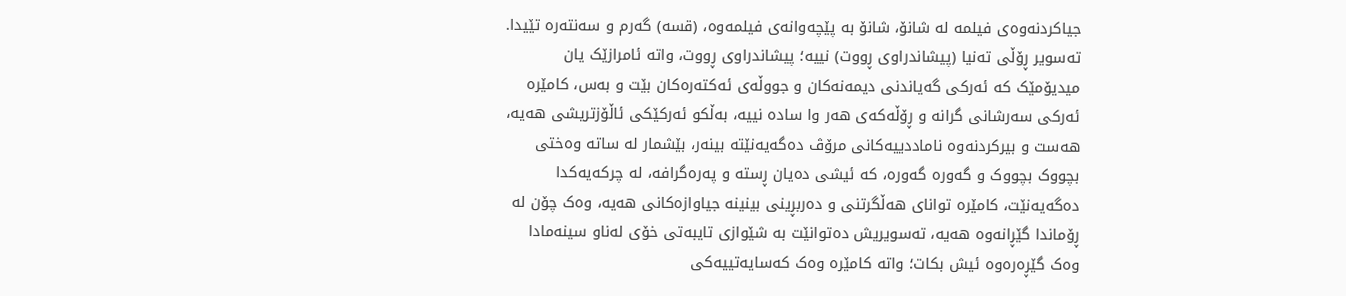جیاکردنەوەی فیلمە لە شانۆ، شانۆ بە پێچەوانەی فیلمەوە، (قسە) گەرم و سەنتەرە تێیدا. تەسویر ڕۆڵی تەنیا (پیشاندراوی ڕووت) نییە؛ پیشاندراوی ڕووت، واتە ئامرازێک یان میدیۆمێک کە ئەرکی گەیاندنی دیمەنەکان و جووڵەی ئەکتەرەکان بێت و بەس، کامێرە ئەرکی سەرشانی گرانە و ڕۆڵەکەی هەر وا سادە نییە، بەڵکو ئەرکێکی ئاڵۆزتریشی هەیە، هەست و بیرکردنەوە ناماددییەکانی مرۆڤ دەگەیەنێتە بینەر، بێشمار لە ساتە وەختی بچووک بچووک و گەورە گەورە، کە ئیشی دەیان ڕستە و پەرەگرافە، لە چرکەیەکدا دەگەیەنێت، کامێرە توانای هەڵگرتنی و دەربڕینی بینینە جیاوازەکانی هەیە، وەک چۆن لە ڕۆماندا گێڕانەوە هەیە، تەسویریش دەتوانێت بە شێوازی تایبەتی خۆی لەناو سینەمادا وەک گێڕەرەوە ئیش بکات؛ واتە کامێرە وەک کەسایەتییەکی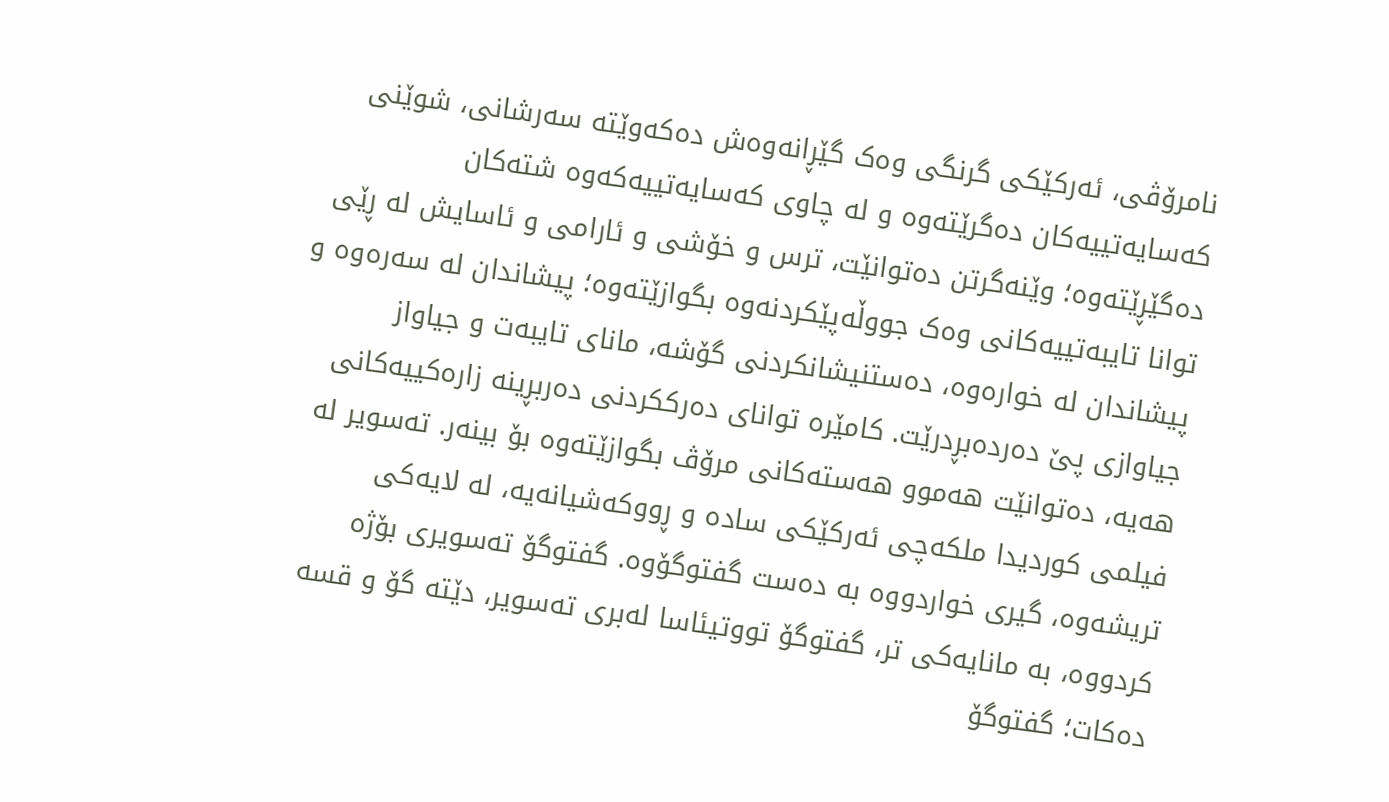نامرۆڤی، ئەرکێکی گرنگی وەک گێڕانەوەش دەکەوێتە سەرشانی، شوێنی کەسایەتییەکان دەگرێتەوە و لە چاوی کەسایەتییەکەوە شتەکان دەگێڕێتەوە؛ وێنەگرتن دەتوانێت، ترس و خۆشی و ئارامی و ئاسایش لە ڕێی توانا تایبەتییەکانی وەک جووڵەپێکردنەوە بگوازێتەوە؛ پیشاندان لە سەرەوە و پیشاندان لە خوارەوە، دەستنیشانکردنی گۆشە، مانای تایبەت و جیاواز جیاوازی پێ دەردەبڕدرێت. کامێرە توانای دەرککردنی دەربڕینە زارەکییەکانی هەیە، دەتوانێت هەموو هەستەکانی مرۆڤ بگوازێتەوە بۆ بینەر. تەسویر لە فیلمی کوردیدا ملکەچی ئەرکێکی سادە و ڕووکەشیانەیە، لە لایەکی تریشەوە، گیری خواردووە بە دەست گفتوگۆوە. گفتوگۆ تەسویری بۆژە کردووە، بە مانایەکی تر، گفتوگۆ تووتیئاسا لەبری تەسویر، دێتە گۆ و قسە دەکات؛ گفتوگۆ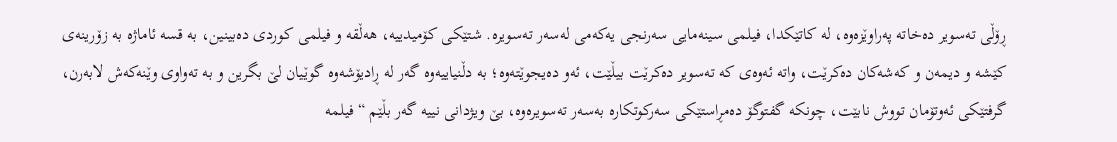ڕۆڵی تەسویر دەخاتە پەراوێزەوە، لە کاتێکدا، فیلمی سینەمایی سەرنجی یەکەمی لەسەر تەسویرە. شتێکی کۆمیدییە، هەڵقە و فیلمی کوردی دەبینین، بە قسە ئاماژە بە زۆرینەی کێشە و دیمەن و کەشەکان دەکرێت، واتە ئەوەی کە تەسویر دەکرێت بیڵێت، ئەو دەیجوێتەوە؛ بە دڵنیاییەوە گەر لە ڕادیۆشەوە گوێیان لێ بگرین و بە تەواوی وێنەکەش لابەرن، گرفتێکی ئەوتۆمان تووش نابێت، چونکە گفتوگۆ دەمڕاستێکی سەرکوتکارە بەسەر تەسویرەوە، بێ ویژدانی نییە گەر بڵێم “فیلمە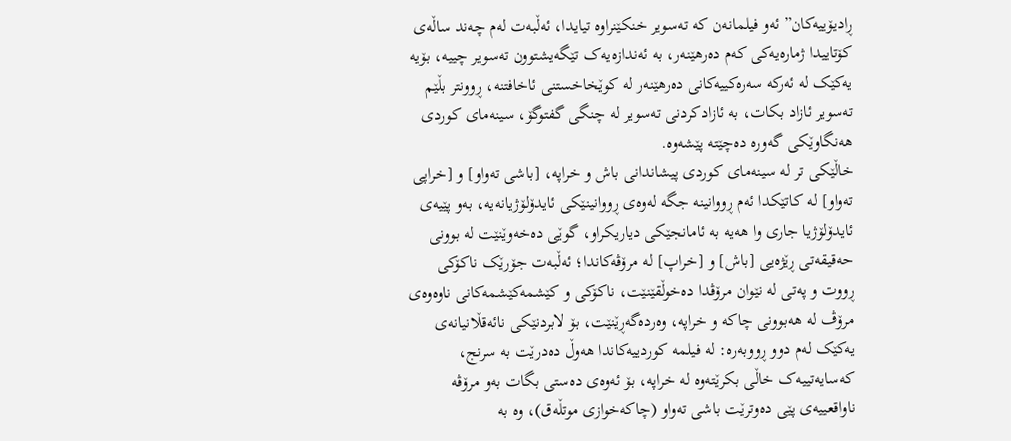ڕادیۆییەکان” ئەو فیلمانەن کە تەسویر خنکێنراوە تیایدا، ئەڵبەت لەم چەند ساڵەی کۆتاییدا ژمارەیەکی کەم دەرهێنەر، بە ئەندازەیەک تێگەیشتوون تەسویر چییە، بۆیە یەکێک لە ئەرکە سەرەکییەکانی دەرهێنەر لە کوێخاخستنی ئاخافتنە، ڕوونتر بڵێم تەسویر ئازاد بکات، بە ئازادکردنی تەسویر لە چنگی گفتوگۆ، سینەمای کوردی هەنگاوێکی گەورە دەچێتە پێشەوە.
خاڵێکی تر لە سینەمای کوردی پیشاندانی باش و خراپە، [باشی تەواو] و [خراپی تەواو] لە کاتێکدا ئەم ڕووانینە جگە لەوەی ڕووانینێکی ئایدۆلۆژیانەیە، بەو پێیەی ئایدۆلۆژیا جاری وا هەیە بە ئامانجێکی دیاریکراو، گوێی دەخەوێنێت لە بوونی حەقیقەتی ڕێژەیی [باش] و [خراپ] لە مرۆڤەکاندا؛ ئەڵبەت جۆرێک ناکۆکی ڕووت و پەتی لە نێوان مرۆڤدا دەخوڵقێنێت، ناکۆکی و کێشمەکێشمەکانی ناوەوەی مرۆڤ لە هەبوونی چاکە و خراپە، وەردەگەڕێنێت، بۆ لابردنێکی نائەقڵانیانەی یەکێک لەم دوو ڕووبەرە: لە فیلمە کوردییەکاندا هەوڵ دەدرێت بە سرنج، کەسایەتییەک خاڵی بکرێتەوە لە خراپە، بۆ ئەوەی دەستی بگات بەو مرۆڤە ناواقعییەی پێی دەوترێت باشی تەواو (چاکەخوازی موتڵەق)، وە بە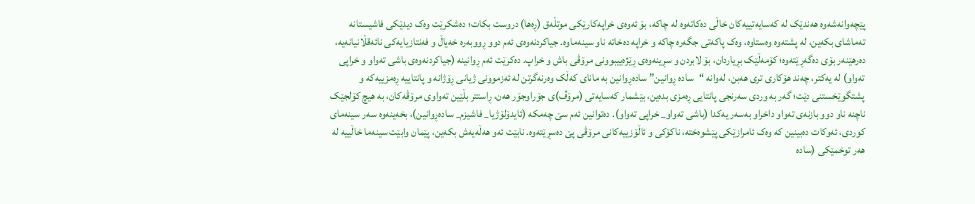پێچەوانەشەوە هەندێک لە کەسایەتییەکان خاڵی دەکاتەوە لە چاکە، بۆ ئەوەی خراپەکارێکی موتڵەق (ڕەها) دروست بکات؛ دەشکرێت وەک دیدێکی فاشیستانە تەماشای بکەین، لە پشتەوە وەستاوە، وەک پاکەتی جگەرە چاکە و خراپە دەخاتە ناو سینەماوە. جیاکردنەوەی ئەم دوو ڕووبەرە خەیاڵ و فەنتازیایەکی نائەقڵانیانەیە، دەرهێنەر بۆی دەگەڕێتەوە؛ کۆمەڵێک بڕیاردان، بۆ لابردن و سڕینەوەی ڕێژەییبوونی مرۆڤی باش و خراپ. دەکرێت ئەم ڕوانینە (جیاکردنەوەی باشی تەواو و خراپی تەواو) لە یەکتر، چەند هۆکاری تری هەبن، لەوانە “سادە ڕوانین” سادەڕوانین بە مانای کەڵک وەرنەگرتن لە ئەزموونی ژیانی ڕۆژانە و پانتاییە ڕەمزییەکە و پشتگوێخستنی دێت؛ گەر بە وردی سەرنجی پانتایی ڕەمزی بدەین، بێشمار کەسایەتی (مرۆڤ)ی جۆراوجۆر هەن، ڕاستتر بڵێین تەواوی مرۆڤەکان، بە هیچ کۆلجێک ناچنە ناو دوو بازنەی تەواو داخراو بەسەر یەکدا (باشی تەواو_ خراپی تەواو). دەتوانین ئەم سێ چەمکە (ئایدۆلۆژیا_ فاشیزم_ سادەڕوانین)، بخەینەوە سەر سینەمای کوردی، ئەوکات دەبینین کە وەک ئامرازێکی پێشوەختە، ناکۆکی و ئاڵۆزییەکانی مرۆڤی پێ دەسڕێتەوە. نابێت ئەو هەڵەیەش بکەین، پێمان وابێت سینەما خاڵییە لە هەر توخمێکی (سادە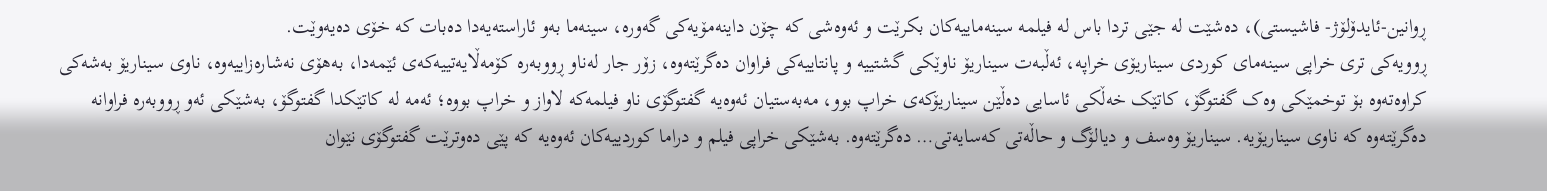ڕوانین-ئایدۆلۆژ- فاشیستی)، دەشێت لە جێی تردا باس لە فیلمە سینەماییەکان بکرێت و ئەوەشی کە چۆن داینەمۆیەکی گەورە، سینەما بەو ئاراستەیەدا دەبات کە خۆی دەیەوێت.
ڕوویەکی تری خراپی سینەمای کوردی سیناریۆی خراپە، ئەڵبەت سیناریۆ ناوێکی گشتییە و پانتاییەکی فراوان دەگرێتەوە، زۆر جار لەناو ڕووبەرە کۆمەڵایەتییەکەی ئێمەدا، بەهۆی نەشارەزاییەوە، ناوی سیناریۆ بەشەکی کراوەتەوە بۆ توخمێکی وەک گفتوگۆ، کاتێک خەڵکی ئاسایی دەڵێن سیناریۆکەی خراپ بوو، مەبەستیان ئەوەیە گفتوگۆی ناو فیلمەکە لاواز و خراپ بووە؛ ئەمە لە کاتێکدا گفتوگۆ، بەشێکی ئەو ڕووبەرە فراوانە دەگرێتەوە کە ناوی سیناریۆیە. سیناریۆ وەسف و دیالۆگ و حاڵەتی کەسایەتی… دەگرێتەوە. بەشێکی خراپی فیلم و دراما کوردییەکان ئەوەیە کە پێی دەوترێت گفتوگۆی نێوان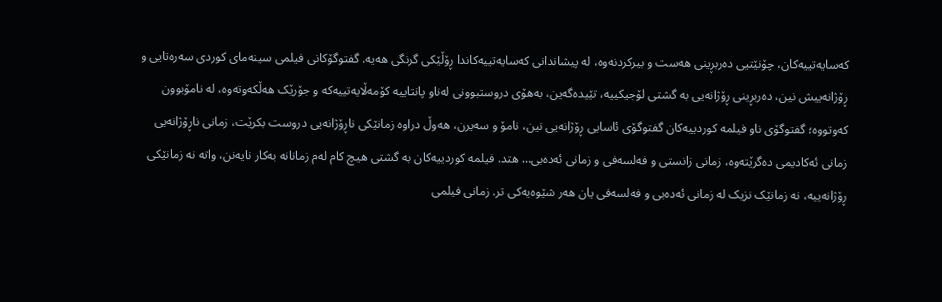کەسایەتییەکان، چۆنێتیی دەربڕینی هەست و بیرکردنەوە، لە پیشاندانی کەسایەتییەکاندا ڕۆڵێکی گرنگی هەیە. گفتوگۆکانی فیلمی سینەمای کوردی سەرەتایی و ڕۆژانەییش نین، دەربڕینی ڕۆژانەیی بە گشتی لۆجیکییە، تێیدەگەین، بەهۆی دروستبوونی لەناو پانتاییە کۆمەڵایەتییەکە و جۆرێک هەڵکەوتەوە، لە نامۆبوون کەوتووە؛ گفتوگۆی ناو فیلمە کوردییەکان گفتوگۆی ئاسایی ڕۆژانەیی نین، نامۆ و سەیرن، هەوڵ دراوە زمانێکی ناڕۆژانەیی دروست بکرێت، زمانی ناڕۆژانەیی زمانی ئەکادیمی دەگرێتەوە، زمانی زانستی و فەلسەفی و زمانی ئەدەبی… هتد. فیلمە کوردییەکان بە گشتی هیچ کام لەم زمانانە بەکار نایەنن، واتە نە زمانێکی ڕۆژانەییە، نە زمانێک نزیک لە زمانی ئەدەبی و فەلسەفی یان هەر شێوەیەکی تر. زمانی فیلمی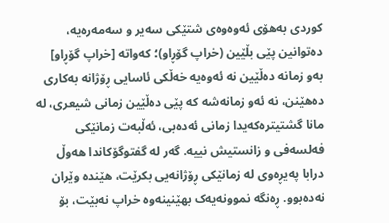کوردی بەهۆی ئەوەوەی شتێکی سەیر و سەمەرەیە، دەتوانین پێی بڵێین (خراپ گۆڕاو)؛ کەواتە [خراپ گۆڕاو] بەو زمانە دەڵێین نە ئەوەیە خەڵکی ئاسایی ڕۆژانە بەکاری دەهێنن، نە ئەو زمانەشە کە پێی دەڵێین زمانی شیعری، لە مانا گشتیترەکەیدا زمانی ئەدەبی، ئەڵبەت زمانێکی فەلسەفی و زانستیش نییە. گەر لە گفتوگۆکاندا هەوڵ درابا پەیڕەوی لە زمانێکی ڕۆژانەیی بکرێت، هێندە وێران نەدەبوو. ڕەنگە نموونەیەک بهێنینەوە خراپ نەبێت، بۆ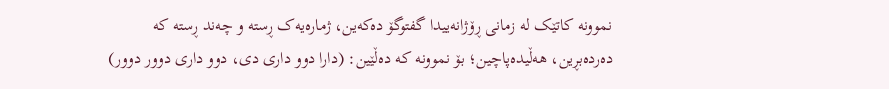نموونە کاتێک لە زمانی ڕۆژانەییدا گفتوگۆ دەکەین، ژمارەیەک ڕستە و چەند ڕستە کە دەردەبڕین، هەڵیدەپاچین؛ بۆ نموونە کە دەڵێین: (دارا دوو داری دی، دوو داری دوور دوور)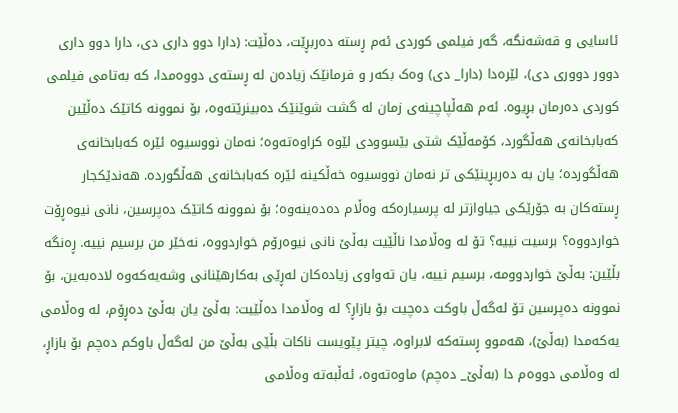ئاسایی و قەشەنگە، گەر فیلمی کوردی ئەم ڕستە دەربڕێت، دەڵێت: (دارا دوو داری دی، دارا دوو داری دوور دووری دی)، لێرەدا (دارا_ دی) وەک بکەر و فرمانێک زیادەن لە ڕستەی دووەمدا، کە بەتامی فیلمی کوردی دەرمان بڕیوە. ئەم هەڵپاچینەی زمان لە گشت شوێنێک دەبینرێتەوە، بۆ نموونە کاتێک دەڵێین کەبابخانەی هەڵگورد، کۆمەڵێک شتی بێسوودی لێوە کراوەتەوە؛ نەمان نووسیوە ئێرە کەبابخانەی هەڵگوردە؛ یان بە دەربڕینێکی تر نەمان نووسیوە خەڵکینە ئێرە کەبابخانەی هەڵگوردە. هەندێکجار ڕستەکان بە جۆرێکی جیاوازتر لە پرسیارەکە وەڵام دەدەینەوە؛ بۆ نموونە کاتێک دەپرسین، نانی نیوەڕۆت خواردووە؟ برسیت نییە؟ تۆ لە وەڵامدا ناڵێیت بەڵێ نانی نیوەرۆم خواردووە، نەخێر من برسیم نییە. ڕەنگە بڵێین: بەڵێ خواردوومە، برسیم نییە، یان تەواوی زیادەکان لەڕێی بەکارهێنانی وشەیەکەوە لادەبەین، بۆ نموونە دەپرسین تۆ لەگەڵ باوکت دەچیت بۆ بازاڕ؟ لە وەڵامدا دەڵێیت: بەڵێ یان بەڵێ دەڕۆم، لە وەڵامی یەکەمدا (بەڵێ)، هەموو ڕستەکە لابراوە، چیتر پێویست ناکات بڵێی بەڵێ من لەگەڵ باوکم دەچم بۆ بازاڕ، لە وەڵامی دووەم دا (بەڵێ_ دەچم) ماوەتەوە، ئەڵبەتە وەڵامی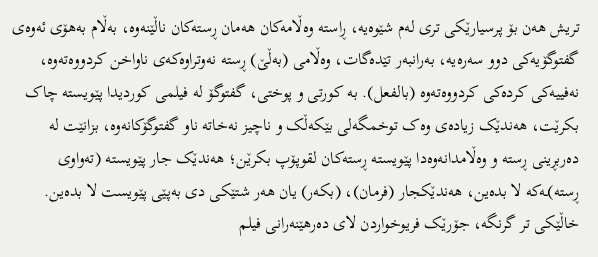تریش هەن بۆ پرسیارێکی تری لەم شێوەیە، ڕاستە وەڵامەکان هەمان ڕستەکان ناڵێنەوە، بەڵام بەهۆی ئەوەی گفتوگۆیەکی دوو سەرەیە، بەرانبەر تێدەگات، وەڵامی (بەڵێ) ڕستە نەوتراوەکەی ناواخن کردووەتەوە، نەفییەکی کردەکی کردووەتەوە (بالفعل). بە کورتی و پوختی، گفتوگۆ لە فیلمی کوردیدا پێویستە چاک بکرێت، هەندێک زیادەی وەک توخمگەلی بێکەڵک و ناچیز نەخاتە ناو گفتوگۆکانەوە، بزانێت لە دەربڕینی ڕستە و وەڵامدانەوەدا پێویستە ڕستەکان لقوپۆپ بکرێن؛ هەندێک جار پێویستە (تەواوی ڕستە)ـەکە لا بدەین، هەندێکجار (فرمان)، (بکەر) یان هەر شتێکی دی بەپێی پێویست لا بدەین. خاڵێکی تر گرنگە، جۆرێک فریوخواردن لای دەرهێنەرانی فیلم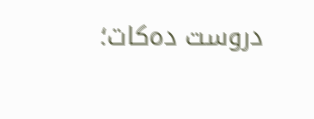دروست دەکات؛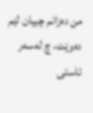من دەزانم چییان لێم دەوێت، چ لەسەر ئاستی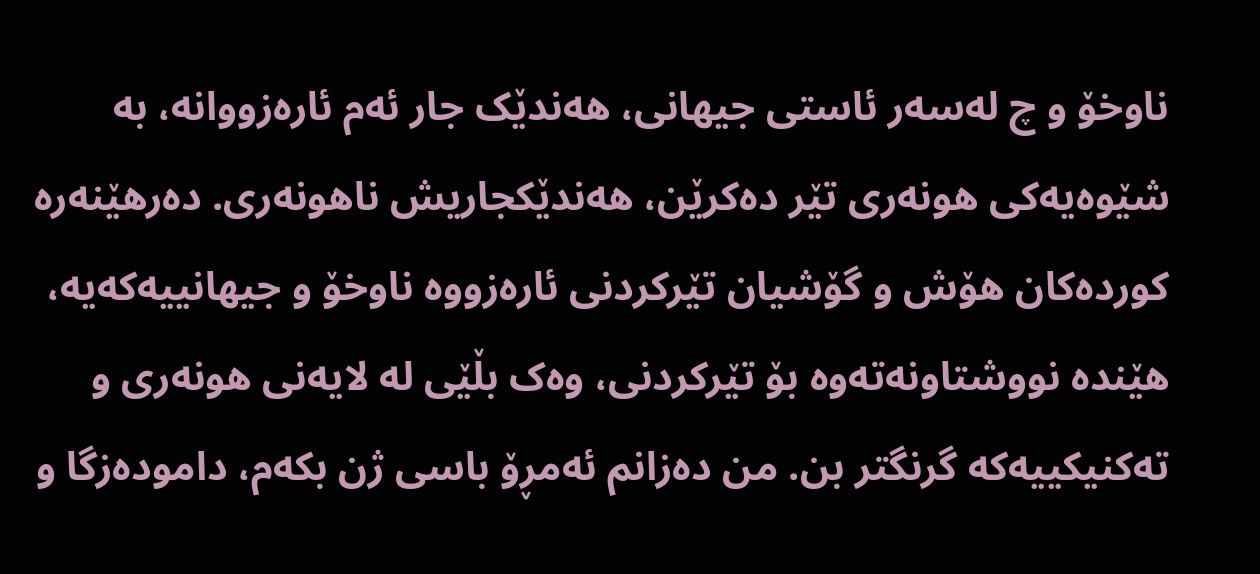ناوخۆ و چ لەسەر ئاستی جیهانی، هەندێک جار ئەم ئارەزووانە، بە شێوەیەکی هونەری تێر دەکرێن، هەندێکجاریش ناهونەری. دەرهێنەرە کوردەکان هۆش و گۆشیان تێرکردنی ئارەزووە ناوخۆ و جیهانییەکەیە، هێندە نووشتاونەتەوە بۆ تێرکردنی، وەک بڵێی لە لایەنی هونەری و تەکنیکییەکە گرنگتر بن. من دەزانم ئەمڕۆ باسی ژن بکەم، دامودەزگا و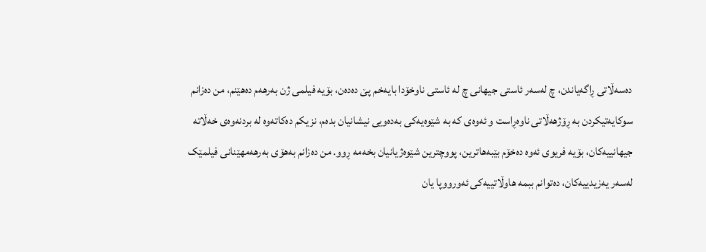دەسەڵاتی ڕاگەیاندن، چ لەسەر ئاستی جیهانی چ لە ئاستی ناوخۆدا بایەخم پێ دەدەن، بۆیە فیلمی ژن بەرهەم دەهێنم، من دەزانم سوکایەتیکردن بە ڕۆژهەڵاتی ناوەڕاست و ئەوەی کە بە شێوەیەکی بەدەویی نیشانیان بدەم، نزیکم دەکاتەوە لە بردنەوەی خەڵاتە جیهانییەکان، بۆیە فریوی ئەوە دەخۆم بێبەهاترین، پووچترین شێوەژیانیان بخەمە ڕوو. من دەزانم بەهۆی بەرهەمهێنانی فیلمێک لەسەر یەزیدییەکان، دەتوانم ببمە هاوڵاتییەکی ئەورووپا یان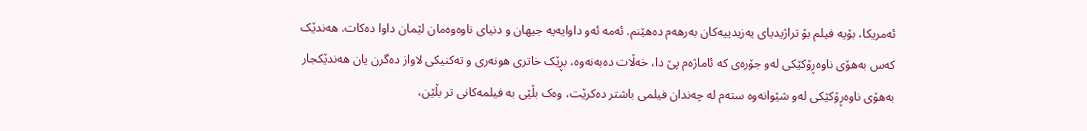ئەمریکا، بۆیە فیلم بۆ تراژیدیای یەزیدییەکان بەرهەم دەهێنم. ئەمە ئەو داوایەیە جیهان و دنیای ناوەوەمان لێمان داوا دەکات. هەندێک کەس بەهۆی ناوەڕۆکێکی لەو جۆرەی کە ئاماژەم پێ دا، خەڵات دەبەنەوە، بڕێک خاتری هونەری و تەکنیکی لاواز دەگرن یان هەندێکجار بەهۆی ناوەڕۆکێکی لەو شێوانەوە ستەم لە چەندان فیلمی باشتر دەکرێت، وەک بڵێی بە فیلمەکانی تر بڵێن،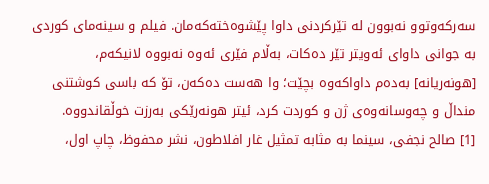سەرکەوتوو نەبوون لە تێرکردنی داوا پێشوەختەکەمان. فیلم و سینەمای کوردی بە جوانی داوای ئەویتر تێر دەکات، بەڵام فێری ئەوە نەبووە لانیکەم، [هونەریانە] بەدەم داواکەوە بچێت؛ وا هەست دەکەن، تۆ کە باسی کوشتنی منداڵ و چەوسانەوەی ژن و کوردت کرد، ئیتر هونەرێکی بەرزت خوڵقاندووە.
[1] صالح نجفی، سینما بە مثابە تمثیل غار افلاطون، نشر محفوظ، چاپ اول،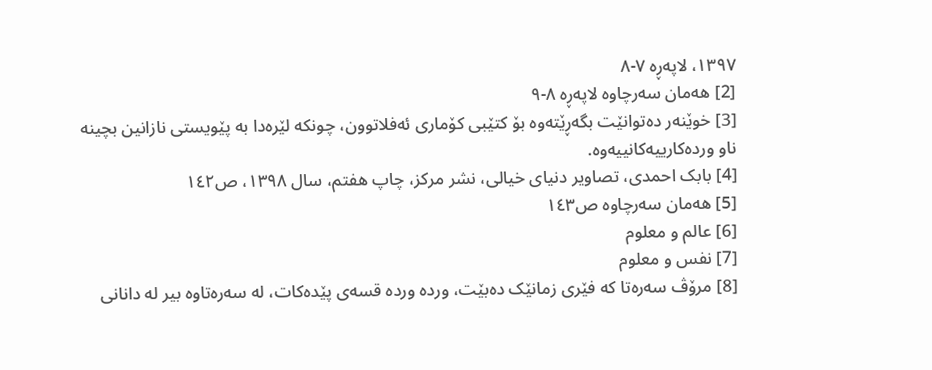١٣٩٧، لاپەڕە ٧-٨
[2] هەمان سەرچاوە لاپەڕە ٨-٩
[3] خوێنەر دەتوانێت بگەڕێتەوە بۆ کتێبی کۆماری ئەفلاتوون، چونکە لێرەدا بە پێویستی نازانین بچینە ناو وردەکارییەکانییەوە.
[4] بابک احمدی، تصاویر دنیای خیالی، نشر مرکز، چاپ هفتم، سال ١٣٩٨، ص١٤٢
[5] هەمان سەرچاوە ص١٤٣
[6] عالم و معلوم
[7] نفس و معلوم
[8] مرۆڤ سەرەتا کە فێری زمانێک دەبێت، وردە وردە قسەی پێدەکات، لە سەرەتاوە بیر لە دانانی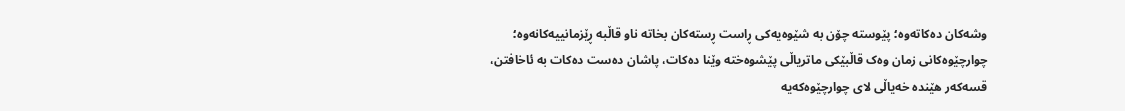وشەکان دەکاتەوە؛ پێوستە چۆن بە شێوەیەکی ڕاست ڕستەکان بخاتە ناو قاڵبە ڕێزمانییەکانەوە؛ چوارچێوەکانی زمان وەک قاڵبێکی ماتریاڵی پێشوەختە وێنا دەکات، پاشان دەست دەکات بە ئاخافتن، قسەکەر هێندە خەیاڵی لای چوارچێوەکەیە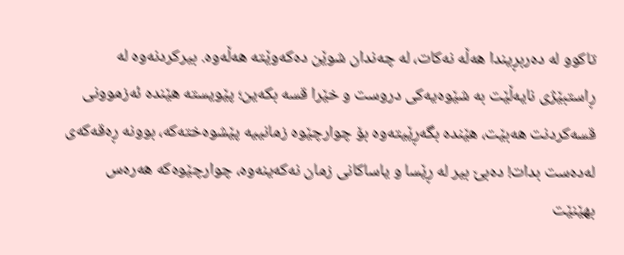تاکوو لە دەربڕیندا هەڵە نەکات، لە چەندان شوێن دەکەوێتە هەڵەوە. بیرکردنەوە لە ڕاستبێژی نایەڵێت بە شێوەیەکی دروست و خێرا قسە بکەین؛ پێویستە هێندە ئەزموونی قسەکردنت هەبێت، هێندە بگەڕێیتەوە بۆ چوارچێوە زمانییە پێشوەختەکە، بوونە ڕەقەکەی لەدەست بدات! دەبێ بیر لە ڕێسا و یاساکانی زمان نەکەینەوە، چوارچێوەکە هەرەس بهێنێت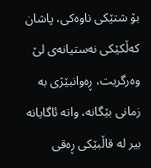بۆ شتێکی ناوەکی، پاشان کەڵکێکی نەستیانەی لێ وەرگریت، ڕەوانبێژی بە زمانی بێگانە، واتە ئاگایانە بیر لە قاڵبێکی ڕەقی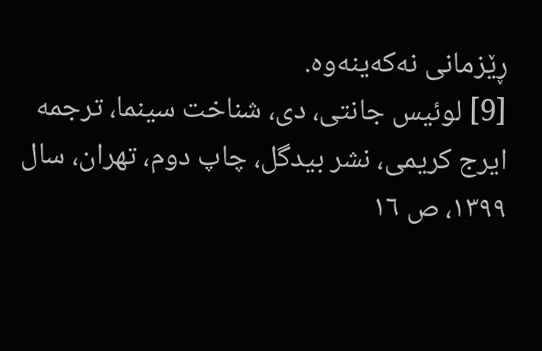ڕێزمانی نەکەینەوە.
[9] لوئیس جانتی، دی، شناخت سینما، ترجمە ایرج کریمی، نشر بیدگل، چاپ دوم، تهران، سال ١٣٩٩، ص ١٦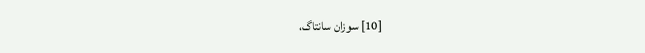[10] سوزان سانتاگ،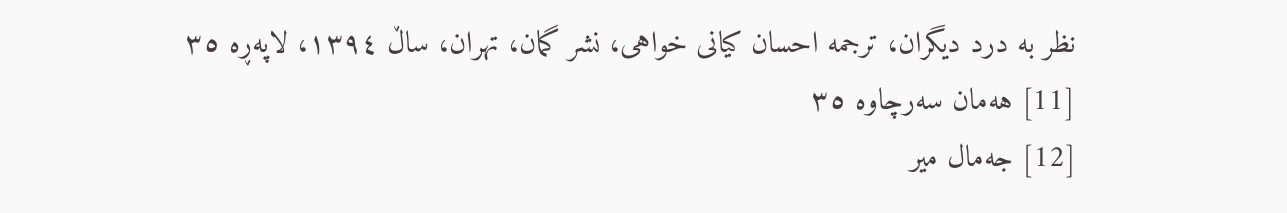نظر بە درد دیگران، ترجمە احسان کیانی خواهی، نشر گمان، تهران، ساڵ ١٣٩٤، لاپەڕە ٣٥
[11] هەمان سەرچاوە ٣٥
[12] جەمال میر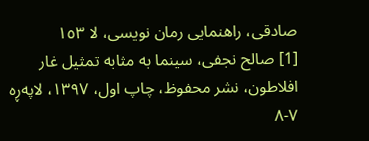صادقی، راهنمایی رمان نویسی، لا ١٥٣
[1] صالح نجفی، سینما بە مثابە تمثیل غار افلاطون، نشر محفوظ، چاپ اول، ١٣٩٧، لاپەڕە ٧-٨